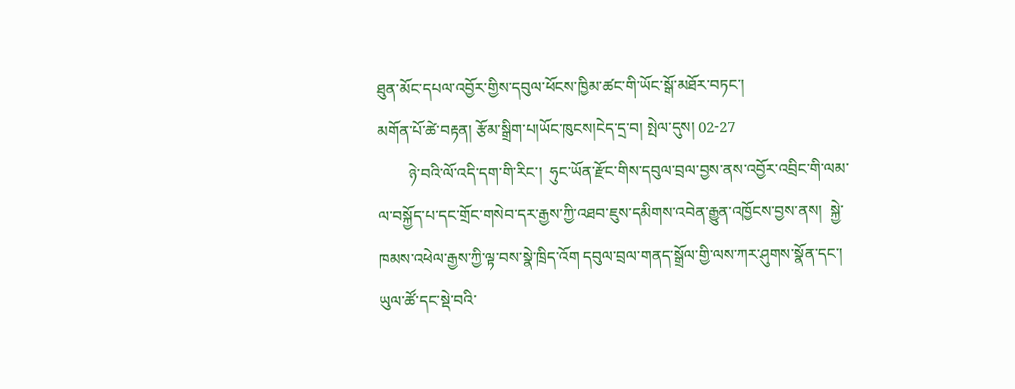ཐུན་མོང་དཔལ་འབྱོར་གྱིས་དབུལ་ཕོངས་ཁྱིམ་ཚང་གི་ཡོང་སྒོ་མཐོར་བཏང་།
མགོན་པོ་ཚེ་བརྟན། རྩོམ་སྒྲིག་པ།ཡོང་ཁུངས།ངེད་དྲ་བ། སྤེལ་དུས། 02-27
        ཉེ་བའི་ལོ་འདི་དག་གི་རིང་།  ཧུང་ཡོན་རྫོང་གིས་དབུལ་བྲལ་བྱས་ནས་འབྱོར་འབྲིང་གི་ལམ་ལ་བསྐྱོད་པ་དང་གྲོང་གསེབ་དར་རྒྱས་ཀྱི་འཐབ་ཇུས་དམིགས་འབེན་རྒྱུན་འཁྱོངས་བྱས་ནས།  སྐྱེ་ཁམས་འཕེལ་རྒྱས་ཀྱི་ལྟ་བས་སྣེ་ཁྲིད་འོག དབུལ་བྲལ་གནད་སྒྲོལ་གྱི་ལས་ཀར་ཤུགས་སྣོན་དང་། ཡུལ་ཚོ་དང་སྡེ་བའི་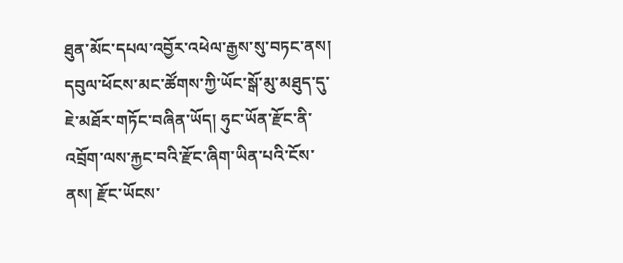ཐུན་མོང་དཔལ་འབྱོར་འཕེལ་རྒྱས་སུ་བཏང་ནས། དབུལ་ཕོངས་མང་ཚོགས་ཀྱི་ཡོང་སྒོ་མུ་མཐུད་དུ་ཇེ་མཐོར་གཏོང་བཞིན་ཡོད། ཧུང་ཡོན་རྫོང་ནི་འབྲོག་ལས་རྐྱང་བའི་རྫོང་ཞིག་ཡིན་པའི་ངོས་ནས། རྫོང་ཡོངས་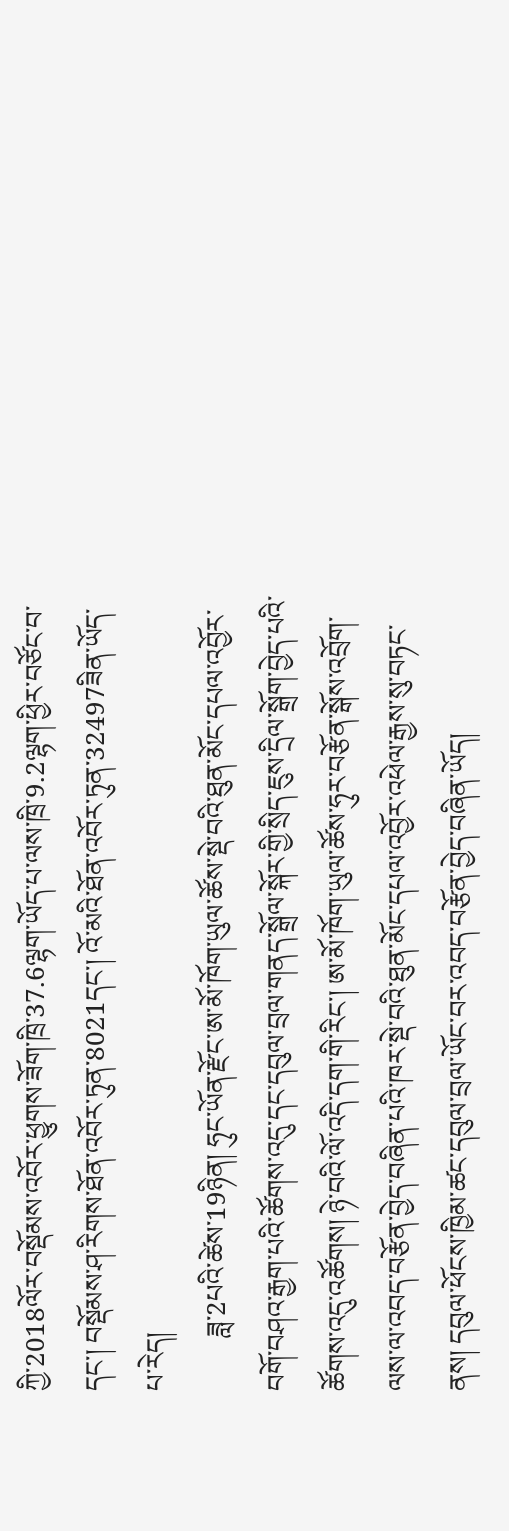ཀྱི་2018ལོར་བསྡོམས་འབོར་ཕྱུགས་ཟོག་ཁྲི་37.6ལྷག་ཡོད་པ་ལས་ཁྲི་9.2ལྷག་ཕྱིར་བཙོང་བ་དང་། བསྡོམས་ཤ་རིགས་ཐོན་འབོར་ཏུན་8021དང་། འོ་མའི་ཐོན་འབོར་ཏུན་32497ཟིན་ཡོད་པ་རེད།
        ཟླ་2པའི་ཚེས་19ཉིན། ཧུང་ཡོན་རྫོང་ཨ་མོ་ཁོག་ཡུལ་ཚོས་སྡེ་བའི་ཐུན་མོང་དཔལ་འབྱོར་བགོ་བཤའ་རྒྱག་པའི་ཚོགས་འདུ་དང་དབུལ་བྲལ་གནད་སྒྲོལ་སྐོར་གྱི་སྲིད་ཇུས་དྲིལ་སྒྲོག་བྱེད་པའི་ཚོགས་འདུ་འཚོགས། ཉེ་བའི་ལོ་འདི་དག་གི་རིང་། ཨ་མོ་ཁོག་ཡུལ་ཚོས་ཧུར་བརྩོན་སྒོས་འབྲོག་ལས་ལ་འབད་བརྩོན་བྱེད་བཞིན་པའི་ཁར་སྡེ་བའི་ཐུན་མོང་དཔལ་འབྱོར་འཕེལ་རྒྱས་སུ་བཏང་ནས། དབུལ་ཕོངས་ཁྱིམ་ཚང་དབུལ་བྲལ་ཡོང་བར་འབད་བརྩོན་བྱེད་བཞིན་ཡོད།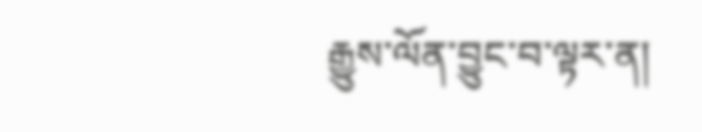རྒྱུས་ལོན་བྱུང་བ་ལྟར་ན།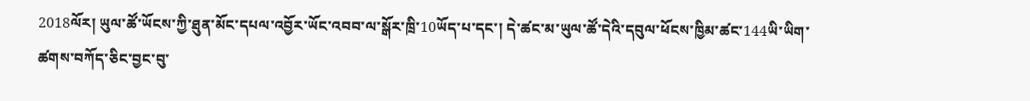2018ལོར། ཡུལ་ཚོ་ཡོངས་ཀྱི་ཐུན་མོང་དཔལ་འབྱོར་ཡོང་འབབ་ལ་སྒོར་ཁྲི་10ཡོད་པ་དང་། དེ་ཚང་མ་ཡུལ་ཚོ་དེའི་དབུལ་ཕོངས་ཁྱིམ་ཚང་144ཡི་ཡིག་ཚགས་བཀོད་ཅིང་བྱང་བུ་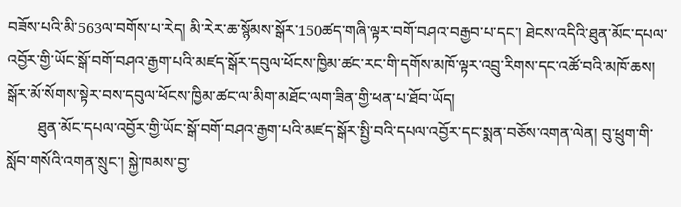བཟོས་པའི་མི་563ལ་བགོས་པ་རེད། མི་རེར་ཆ་སྙོམས་སྒོར་150ཚད་གཞི་ལྟར་བགོ་བཤའ་བརྒྱབ་པ་དང་། ཐེངས་འདིའི་ཐུན་མོང་དཔལ་འབྱོར་གྱི་ཡོང་སྒོ་བགོ་བཤའ་རྒྱག་པའི་མཛད་སྒོར་དབུལ་ཕོངས་ཁྱིམ་ཚང་རང་གི་དགོས་མཁོ་ལྟར་འབྲུ་རིགས་དང་འཚོ་བའི་མཁོ་ཆས། སྒོར་མོ་སོགས་སྟེར་བས་དབུལ་ཕོངས་ཁྱིམ་ཚང་ལ་མིག་མཐོང་ལག་ཟིན་གྱི་ཕན་པ་ཐོབ་ཡོད།
        ཐུན་མོང་དཔལ་འབྱོར་གྱི་ཡོང་སྒོ་བགོ་བཤའ་རྒྱག་པའི་མཛད་སྒོར་སྤྱི་བའི་དཔལ་འབྱོར་དང་སྨན་བཅོས་འགན་ལེན། བུ་ཕྲུག་གི་སློབ་གསོའི་འགན་སྲུང་། སྐྱེ་ཁམས་བྱ་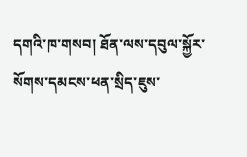དགའི་ཁ་གསབ། ཐོན་ལས་དབུལ་སྐྱོར་སོགས་དམངས་ཕན་སྲིད་ཇུས་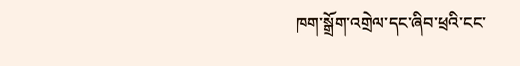ཁག་སྒྲོག་འགྲེལ་དང་ཞིབ་ཕྲའི་ངང་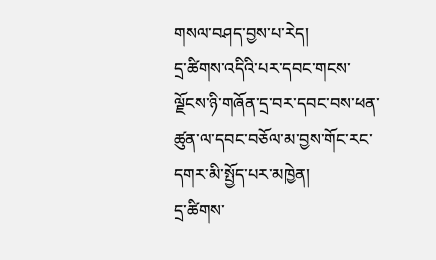གསལ་བཤད་བྱས་པ་རེད།
དྲ་ཚིགས་འདིའི་པར་དབང་གངས་ལྗོངས་ཉི་གཞོན་དྲ་བར་དབང་བས་ཕན་ཚུན་ལ་དབང་བཅོལ་མ་བྱས་གོང་རང་དགར་མི་སྤྱོད་པར་མཁྱེན།
དྲ་ཚིགས་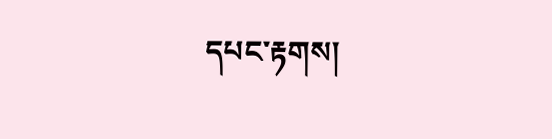དཔང་རྟགས།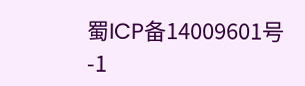蜀ICP备14009601号-1